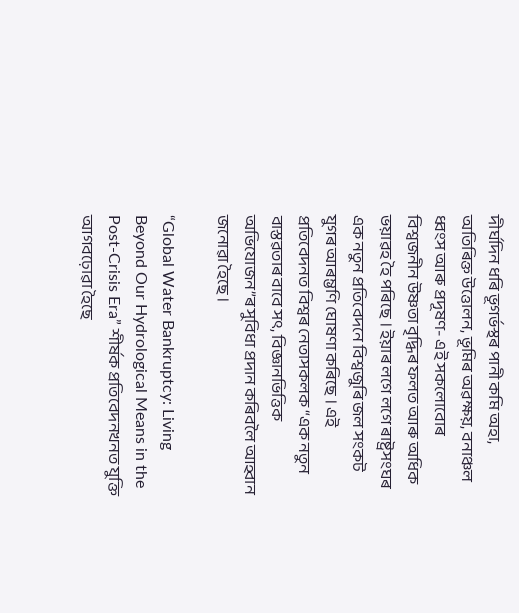দীৰ্ঘদিন ধৰি ভূগৰ্ভস্থৰ পানী কমি অহা, অতিৰিক্ত উত্তোলন, ভূমিৰ অৱক্ষয়, বনাঞ্চল ধ্বংস আৰু প্ৰদূষণ- এই সকলোবোৰ বিশ্বজনীন উষ্ণতা বৃদ্ধিৰ ফলত আৰু অধিক ভয়াৱহ হৈ পৰিছে । ইয়াৰ লগে লগে ৰাষ্ট্ৰসংঘৰ এক নতুন প্ৰতিবেদনে বিশ্বজুৰি জল সংকট যুগৰ আৰম্ভণি ঘোষণা কৰিছে । এই প্ৰতিবেদনত বিশ্বৰ নেতাসকলক “এক নতুন বাস্তৱতাৰ বাবে সৎ, বিজ্ঞানভিত্তিক অভিযোজন”ৰ সুবিধা প্ৰদান কৰিবলৈ আহ্বান জনোৱা হৈছে ।

“Global Water Bankruptcy: Living Beyond Our Hydrological Means in the Post-Crisis Era” শীৰ্ষক প্ৰতিবেদনখনত যুক্তি আগবঢ়োৱা হৈছে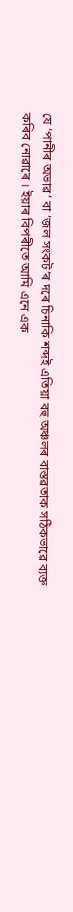যে ‘পানীৰ অভাৱ’ বা ‘জল সংকট’ৰ দৰে চিনাকি শব্দই এতিয়া বহু অঞ্চলৰ বাস্তৱতাক সঠিকভাৱে ব্যক্ত কৰিব নোৱাৰে । ইয়াৰ বিপৰীতে আমি এনে এক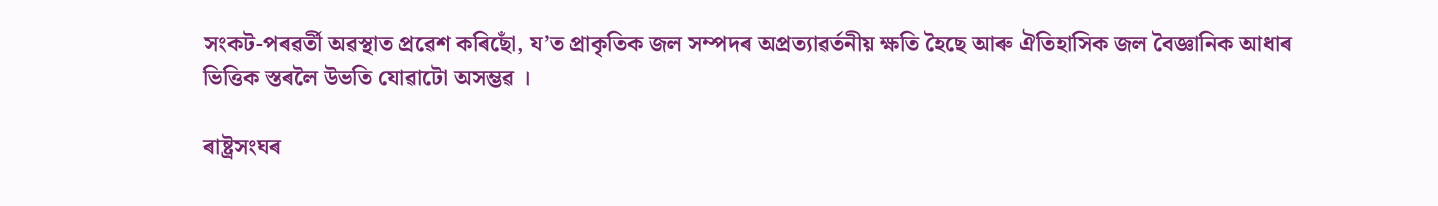সংকট-পৰৱৰ্তী অৱস্থাত প্ৰৱেশ কৰিছোঁ, য’ত প্ৰাকৃতিক জল সম্পদৰ অপ্ৰত্যাৱৰ্তনীয় ক্ষতি হৈছে আৰু ঐতিহাসিক জল বৈজ্ঞানিক আধাৰ ভিত্তিক স্তৰলৈ উভতি যোৱাটো অসম্ভৱ ।

ৰাষ্ট্ৰসংঘৰ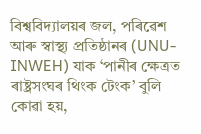বিশ্ববিদ্যালয়ৰ জল, পৰিৱেশ আৰু স্বাস্থ্য প্ৰতিষ্ঠানৰ (UNU-INWEH) যাক ‘পানীৰ ক্ষেত্ৰত ৰাষ্ট্ৰসংঘৰ থিংক টেংক’ বুলি কোৱা হয়,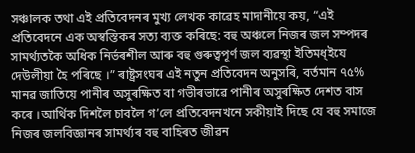সঞ্চালক তথা এই প্ৰতিবেদনৰ মুখ্য লেখক কাৱেহ মাদানীয়ে কয়, “এই প্ৰতিবেদনে এক অস্বস্তিকৰ সত্য ব্যক্ত কৰিছে: বহু অঞ্চলে নিজৰ জল সম্পদৰ সামৰ্থ্যতকৈ অধিক নিৰ্ভৰশীল আৰু বহু গুৰুত্বপূৰ্ণ জল ব্যৱস্থা ইতিমধ্ইযে দেউলীয়া হৈ পৰিছে ।” ৰাষ্ট্ৰসংঘৰ এই নতুন প্ৰতিবেদন অনুসৰি, বৰ্তমান ৭৫% মানৱ জাতিয়ে পানীৰ অসুৰক্ষিত বা গভীৰভাৱে পানীৰ অসুৰক্ষিত দেশত বাস কৰে ।আৰ্থিক দিশলৈ চাবলৈ গ’লে প্ৰতিবেদনখনে সকীয়াই দিছে যে বহু সমাজে নিজৰ জলবিজ্ঞানৰ সামৰ্থ্যৰ বহু বাহিৰত জীৱন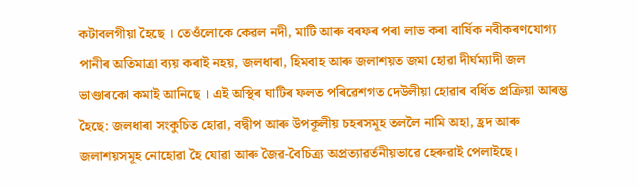কটাবলগীয়া হৈছে । তেওঁলোকে কেৱল নদী, মাটি আৰু বৰফৰ পৰা লাভ কৰা বাৰ্ষিক নবীকৰণযোগ্য পানীৰ অতিমাত্ৰা ব্যয় কৰাই নহয়, জলধাৰা, হিমবাহ আৰু জলাশয়ত জমা হোৱা দীৰ্ঘম্যাদী জল ভাণ্ডাৰকো কমাই আনিছে । এই অস্থিৰ ঘাটিৰ ফলত পৰিৱেশগত দেউলীয়া হোৱাৰ বৰ্ধিত প্ৰক্ৰিয়া আৰম্ভ হৈছে: জলধাৰা সংকুচিত হোৱা, বদ্বীপ আৰু উপকূলীয় চহৰসমূহ তললৈ নামি অহা, হ্ৰদ আৰু জলাশয়সমূহ নোহোৱা হৈ যোৱা আৰু জৈৱ-বৈচিত্ৰ্য অপ্ৰত্যাৱৰ্তনীয়ভাৱে হেৰুৱাই পেলাইছে।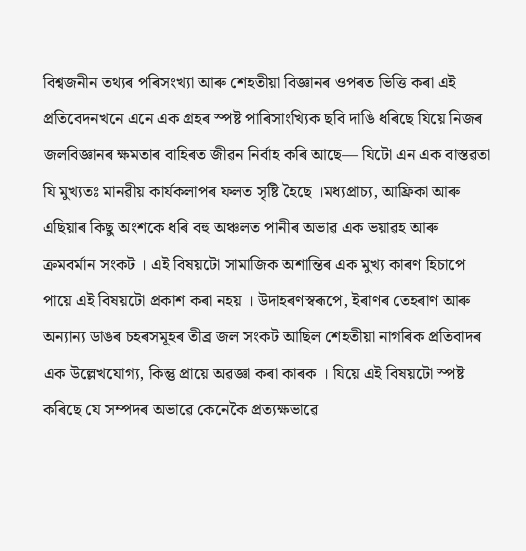বিশ্বজনীন তথ্যৰ পৰিসংখ্যা আৰু শেহতীয়া বিজ্ঞানৰ ওপৰত ভিত্তি কৰা এই প্ৰতিবেদনখনে এনে এক গ্ৰহৰ স্পষ্ট পাৰিসাংখ্যিক ছবি দাঙি ধৰিছে যিয়ে নিজৰ জলবিজ্ঞানৰ ক্ষমতাৰ বাহিৰত জীৱন নিৰ্বাহ কৰি আছে— যিটো এন এক বাস্তৱতা যি মুখ্যতঃ মানৱীয় কাৰ্যকলাপৰ ফলত সৃষ্টি হৈছে ।মধ্যপ্ৰাচ্য, আফ্ৰিকা আৰু এছিয়াৰ কিছু অংশকে ধৰি বহু অঞ্চলত পানীৰ অভাৱ এক ভয়াৱহ আৰু ক্ৰমবৰ্মান সংকট । এই বিষয়টো সামাজিক অশান্তিৰ এক মুখ্য কাৰণ হিচাপে পায়ে এই বিষয়টো প্ৰকাশ কৰা নহয় । উদাহৰণস্বৰূপে, ইৰাণৰ তেহৰাণ আৰু অন্যান্য ডাঙৰ চহৰসমূহৰ তীব্ৰ জল সংকট আছিল শেহতীয়া নাগৰিক প্ৰতিবাদৰ এক উল্লেখযোগ্য, কিন্তু প্ৰায়ে অৱজ্ঞা কৰা কাৰক । যিয়ে এই বিষয়টো স্পষ্ট কৰিছে যে সম্পদৰ অভাৱে কেনেকৈ প্ৰত্যক্ষভাৱে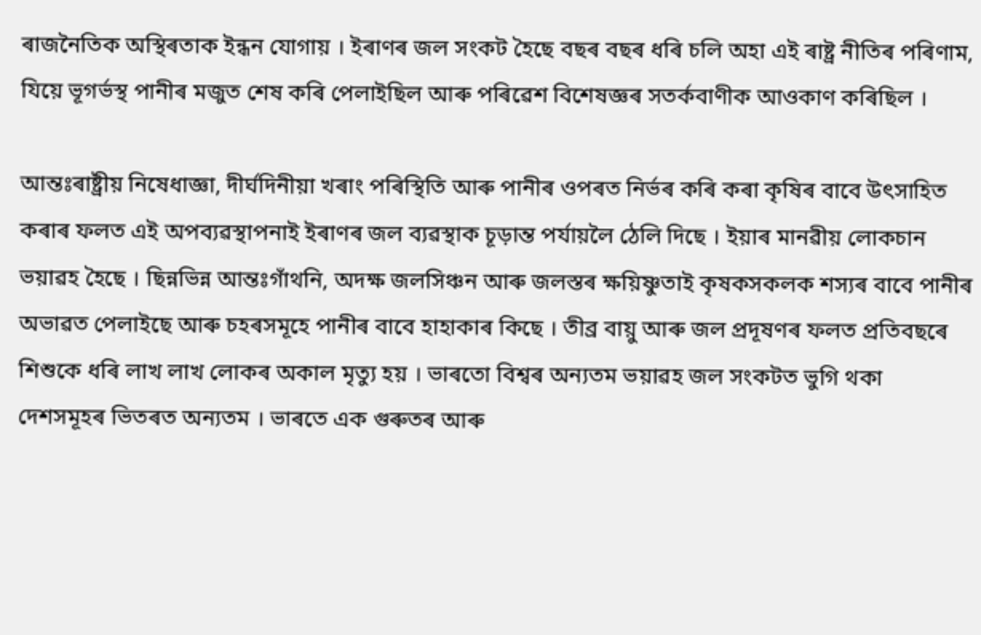ৰাজনৈতিক অস্থিৰতাক ইন্ধন যোগায় । ইৰাণৰ জল সংকট হৈছে বছৰ বছৰ ধৰি চলি অহা এই ৰাষ্ট্ৰ নীতিৰ পৰিণাম, যিয়ে ভূগৰ্ভস্থ পানীৰ মজুত শেষ কৰি পেলাইছিল আৰু পৰিৱেশ বিশেষজ্ঞৰ সতৰ্কবাণীক আওকাণ কৰিছিল ।

আন্তঃৰাষ্ট্ৰীয় নিষেধাজ্ঞা, দীৰ্ঘদিনীয়া খৰাং পৰিস্থিতি আৰু পানীৰ ওপৰত নিৰ্ভৰ কৰি কৰা কৃষিৰ বাবে উৎসাহিত কৰাৰ ফলত এই অপব্যৱস্থাপনাই ইৰাণৰ জল ব্যৱস্থাক চূড়ান্ত পৰ্যায়লৈ ঠেলি দিছে । ইয়াৰ মানৱীয় লোকচান ভয়াৱহ হৈছে । ছিন্নভিন্ন আন্তঃগাঁথনি, অদক্ষ জলসিঞ্চন আৰু জলস্তৰ ক্ষয়িষ্ণুতাই কৃষকসকলক শস্যৰ বাবে পানীৰ অভাৱত পেলাইছে আৰু চহৰসমূহে পানীৰ বাবে হাহাকাৰ কিছে । তীব্ৰ বায়ু আৰু জল প্ৰদূষণৰ ফলত প্ৰতিবছৰে শিশুকে ধৰি লাখ লাখ লোকৰ অকাল মৃত্যু হয় । ভাৰতো বিশ্বৰ অন্যতম ভয়াৱহ জল সংকটত ভুগি থকা দেশসমূহৰ ভিতৰত অন্যতম । ভাৰতে এক গুৰুতৰ আৰু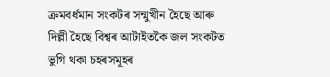ক্ৰমবৰ্ধমান সংকটৰ সন্মুখীন হৈছে আৰু দিল্লী হৈছে বিশ্বৰ আটাইতকৈ জল সংকটত ভুগি থকা চহৰসমূহৰ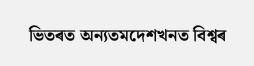ভিতৰত অন্যতমদেশখনত বিশ্বৰ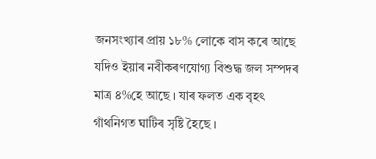জনসংখ্যাৰ প্ৰায় ১৮% লোকে বাস কৰে আছে যদিও ইয়াৰ নবীকৰণযোগ্য বিশুদ্ধ জল সম্পদৰ মাত্ৰ ৪%হে আছে । যাৰ ফলত এক বৃহৎ গাঁথনিগত ঘাটিৰ সৃষ্টি হৈছে ।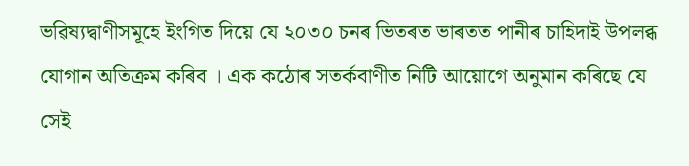ভৱিষ্যদ্বাণীসমূহে ইংগিত দিয়ে যে ২০৩০ চনৰ ভিতৰত ভাৰতত পানীৰ চাহিদাই উপলব্ধ যোগান অতিক্ৰম কৰিব । এক কঠোৰ সতৰ্কবাণীত নিটি আয়োগে অনুমান কৰিছে যে সেই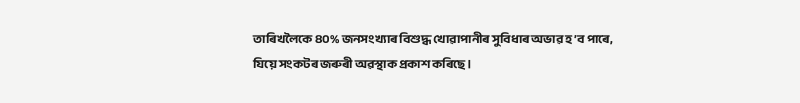তাৰিখলৈকে ৪০% জনসংখ্যাৰ বিশুদ্ধ খোৱাপানীৰ সুবিধাৰ অভাৱ হ’ব পাৰে, যিয়ে সংকটৰ জৰুৰী অৱস্থাক প্ৰকাশ কৰিছে ।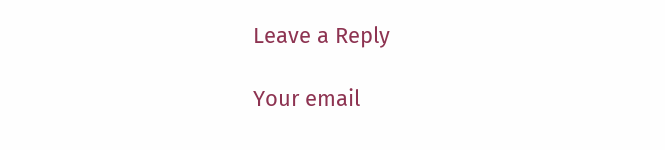Leave a Reply

Your email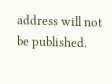address will not be published.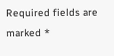Required fields are marked *